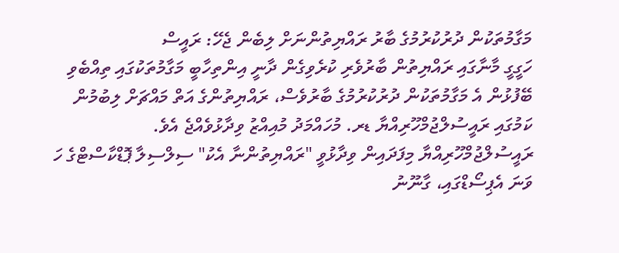މަގާމުތަކުން ދުރުކުރުމުގެ ބާރު ރައްޔިތުންނަށް ލިބެން ޖެހޭ: ރައީސް
ހަގީގީ މާނާގައި ރައްޔިތުން ބާރުވެރި ކުރެވިގެން ދާނީ އިންތިހާބީ މަގާމުތަކުގައި ތިއްބެވި ބޭފުޅުން އެ މަގާމުތަކުން ދުރުކުރުމުގެ ބާރުވެސް، ރައްޔިތުންގެ އަތް މައްޗަށް ލިބުމުން ކަމުގައި ރައީސުލްޖުމްހޫރިއްޔާ ޑރ. މުހައްމަދު މުއިއްޒު ވިދާޅުވެއްޖެ އެވެ.
ރައީސުލްޖުމްހޫރިއްޔާ މިފަދައިން ވިދާޅުވީ "ރައްޔިތުންނާ އެކު" ސިލްސިލާ ޕޮޑްކާސްޓްގެ ހަ ވަނަ އެޕިސޯޑްގައި، ގާނޫނު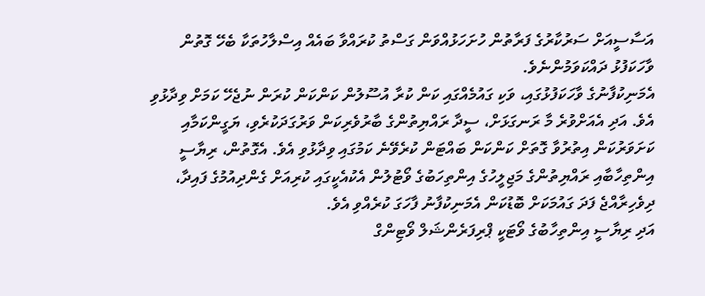އަސާސީއަށް ސަރުކާރުގެ ފަރާތުން ހުށަހަޅުއްވަން ގަސްތު ކުރައްވާ ބައެއް އިސްލާހުތަކާ ބެހޭ ގޮތުން ވާހަކަފުޅު ދައްކަވަމުންނެވެ.
އެމަނިކުފާނުގެ ވާހަކަފުޅުގައި، ވަކި ގައުމެއްގައި ކަން ކުރާ އުސޫލުން ކަންކަން ކުރަން ނުޖެހޭ ކަމަށް ވިދާޅުވި އެވެ. އަދި އެއަށްވުރެ މާ ރަނގަޅަށް، ސީދާ ރައްޔިތުންގެ ބާރުވެރިކަން ވަރުގަދަކުރެވި، ޔަގީންކަމާއި ކަށަވަރުކަން އިތުރުވާ ގޮތަށް ކަންކަން ބައްޓަން ކުރެވޭނެ ކަމުގައި ވިދާޅުވި އެވެ. އެގޮތުން، ރިޔާސީ އިންތިހާބާއި ރައްޔިތުންގެ މަޖިލީހުގެ އިންތިހަބުގެ ވޯޓުލުން އެކުއެކީގައި ކުރިއަށް ގެންދިއުމުގެ ފައިދާ، ދިވެހިރާއްޖެ ފަދަ ގައުމަކަށް ބޮޑުކަން އެމަނިކުފާނު ފާހަގަ ކުރެއްވި އެވެ.
އަދި ރިޔާސީ އިންތިހާބުގެ ވޯޓަކީ ޕްރިފަރެންޝަލް ވޯޓިންގް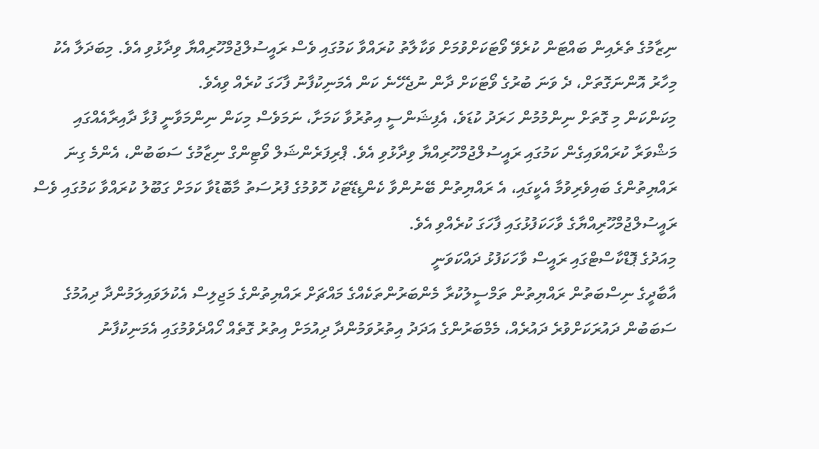ނިޒާމުގެ ތެރެއިން ބައްޓަން ކުރެވޭ ވޯޓަކަށްވުމަށް ވަކާލާތު ކުރައްވާ ކަމުގައި ވެސް ރައީސުލްޖުމްހޫރިއްޔާ ވިދާޅުވި އެވެ. މިބަދަލާ އެކު މިހާރު އޮންނަގޮތަށް، ދެ ވަނަ ބުރުގެ ވޯޓަކަށް ދާން ނުޖެހޭނެ ކަން އެމަނިކުފާނު ފާހަގަ ކުރެއް ވިއެވެ.
މިކަންކަން މި ގޮތަށް ނިންމުމުން ހަރަދު ކުޑަވެ، އެފިޝަންސީ އިތުރުވާ ކަމަށާ، ނަމަވެސް މިކަން ނިންމަވާނީ ފުޅާ ދާއިރާއެއްގައި މަޝްވަރާ ކުރައްވައިގެން ކަމުގައި ރައީސުލްޖުމްހޫރިއްޔާ ވިދާޅުވި އެވެ. ޕްރިފަރެންޝަލް ވޯޓިންގް ނިޒާމުގެ ސަބަބުން، އެންމެ ގިނަ ރައްޔިތުންގެ ބައިވެރިވުމާ އެކީގައި، އެ ރައްޔިތުން ބޭނުންވާ ކެންޑިޑޭޓަކު ހޮވުމުގެ ފުރުސަތު މާބޮޑުވާ ކަމަށް ގަބޫލު ކުރައްވާ ކަމުގައި ވެސް ރައީސުލްޖުމްހޫރިއްޔާގެ ވާހަކަފުޅުގައި ފާހަގަ ކުރެއްވި އެވެ.
މިއަދުގެ ޕޮޑްކާސްޓްގައި ރައީސް ވާހަކަފުޅު ދައްކަވަނީ
އާބާދީގެ ނިސްބަތުން ރައްޔިތުން ތަމްސީލުކުރާ މެންބަރުންތަކެއްގެ މައްޗަށް ރައްޔިތުންގެ މަޖިލިސް އެކުލަވައިލަމުންދާ ދިއުމުގެ ސަބަބުން ދައުރަކަށްވުރެ ދައުރެއް، މެމްބަރުންގެ އަދަދު އިތުރުވަމުންދާ ދިއުމަށް އިތުރު ގޮތެއް ހޯއްދެވުމުގައި އެމަނިކުފާނު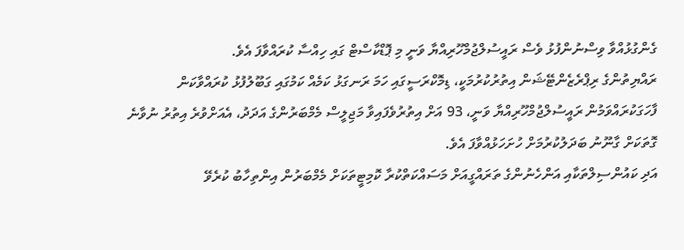ގެންގުޅުއްވާ ވިސްނުންފުޅު ވެސް ރައީސުލްޖުމްހޫރިއްޔާ ވަނީ މި ޕޮޑްކާސްޓް ގައި ހިއްސާ ކުރައްވާފަ އެވެ.
ރައްޔިތުންގެ ރިޕްރެޒެންޓޭޝަން އިތުރުކުރުމަކީ، ޑިމޮކްރަސީގައި ހަމަ ރަނގަޅު ކަމެއް ކަމުގައި ގަބޫލުފުޅު ކުރައްވާކަން ފާހަގަކުރައްވަމުން ރައީސުލްޖުމްހޫރިއްޔާ ވަނީ، 93 އަށް އިތުރުވެފައިވާ މަޖިލީސް މެމްބަރުންގެ އަދަދު، އެއަށްވުރެ އިތުރު ނުވާނެ ގޮތަކަށް ގާނޫނު ބަދަލުކުރުމަށް ހުށަހަޅުއްވާފަ އެވެ.
އަދި ކައުންސިލްތަކާއި އަންހެނުންގެ ތަރައްގީއަށް މަސައްކަތްކުރާ ކޮމިޓީތަކަށް މެމްބަރުން އިންތިހާބު ކުރެވޭ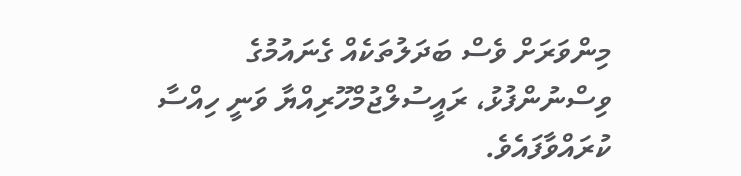މިންވަރަށް ވެސް ބަދަލުތަކެއް ގެނައުމުގެ ވިސްނުންފުޅު، ރައީސުލްޖުމްހޫރިއްޔާ ވަނީ ހިއްސާ ކުރައްވާފައެވެ.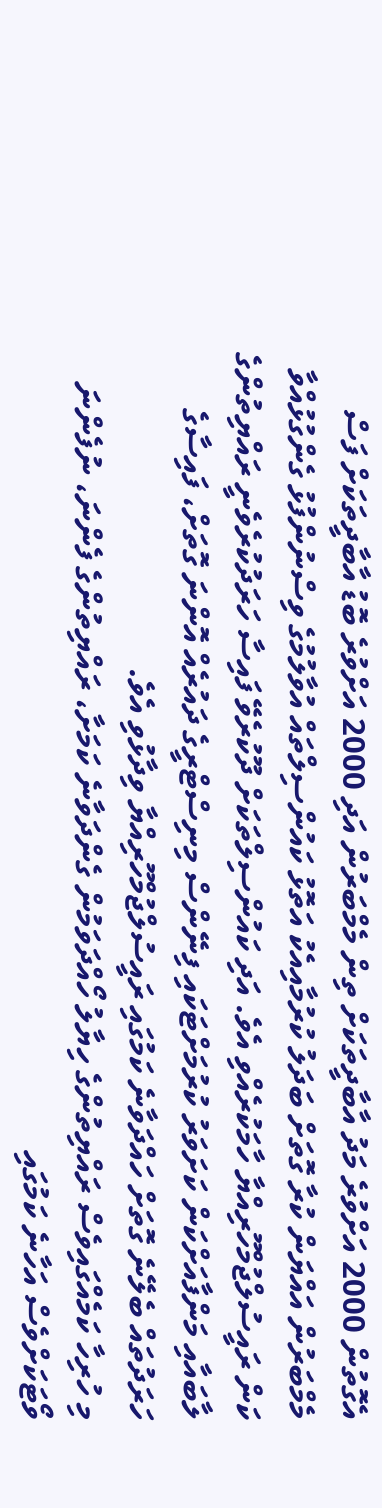އެގޮތުން 2000 އަށްވުރެ މަދު އާބާދީތަކަށް ތިން މެމްބަރުން އަދި 2000 އަށްވުރެ ބޮޑު އާބާދީތަކަށް ފަސް މެމްބަރުން އައްޔަން ކުރާ ގޮތަށް ބަދަލު ކުރުމާއިއެކު އަތޮޅު ކައުންސިލްތައް އުވާލުމުގެ ވިސްނުންފުޅު ގެންގުޅުއްވާ ކަން ރައީސުލްޖުމްހޫރިއްޔާ ހާމަކުރެއްވި އެވެ. އަދި ކައުންސިލްތަކަށް ދޫކުރެވޭ ފައިސާ ހަރަދުކުރެވެނީ ރައްޔިތުންގެ ލާބައާއި މަންފާއަށްކަން ކަށަވަރު ކުރުމަށްޓަކައި ފިނޭންސް މިނިސްޓްރީގެ ދައުރެއް އޮންނަ ގޮތަށް، ފައިސާގެ ހަރަދުތައް ބެލޭނެ ގޮތަށް ހައްދަވާނެ ކަމުގައި ރައީސުލްޖުމްހޫރިއްޔާ ވިދާޅުވި އެވެ.
މި ހުރިހާ ކަމެއްގައިވެސް ރައްޔިތުންގެ ހިޔާލު ހޯއްދަވަމުން ގެންދަވާނެ ކަމަށާ، ރައްޔިތުންގެ ފެންނަ، ނުފެންނަ ވޯޓަކަށްވެސް އަހާނެ ކަމުގައި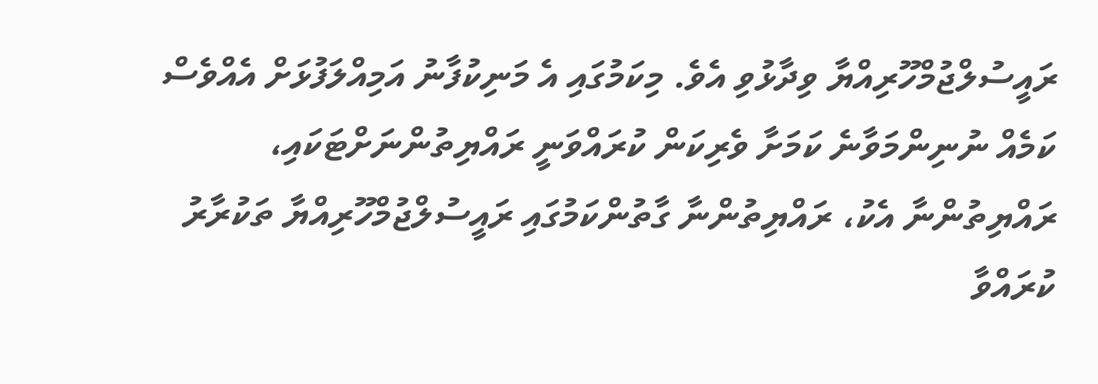ރައީސުލްޖުމްހޫރިއްޔާ ވިދާޅުވި އެވެ. މިކަމުގައި އެ މަނިކުފާނު އަމިއްލަފުޅަށް އެއްވެސް ކަމެއް ނުނިންމަވާނެ ކަމަށާ ވެރިކަން ކުރައްވަނީ ރައްޔިތުންނަށްޓަކައި، ރައްޔިތުންނާ އެކު، ރައްޔިތުންނާ ގާތުންކަމުގައި ރައީސުލްޖުމްހޫރިއްޔާ ތަކުރާރު ކުރައްވާ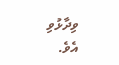ވިދާޅުވި އެވެ.